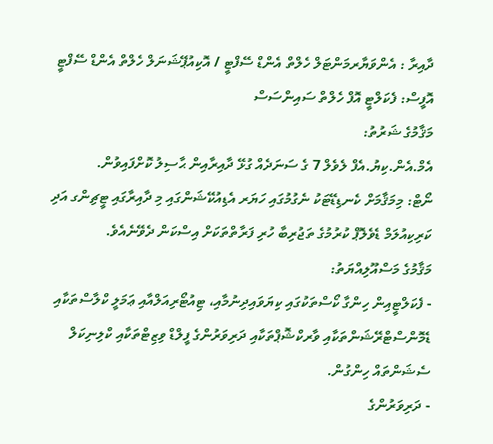ދާއިރާ : އެންވަޔާރމަންޓަލް ހެލްތް އެންޑް ސޭފްޓީ / އޮކިއުޕޭޝަނަލް ހެލްތް އެންޑް ސޭފްޓީ
އޮފީސް: ފެކަލްޓީ އޮފް ހެލްތް ސައިންސަސް
މަޤާމުގެ ޝަރުތު:
އެމް.އެން.ކިޔު.އެފް ލެވެލް 7 ގެ ސަނަދެއް ގުޅޭ ދާއިރާއިން ޙާސިލު ކޮށްފައިވުން.
ނޯޓް: މިމަޤާމަށް ކެނޑިޑޭޓަކު ނެގުމުގައި ހަޔަރ އެޑިއުކޭޝަންގައި މި ދާއިރާގައި ޓީޗިންގ އަދި ކަރިކިއުލަމް ޑެވެލޮޕް ކުރުމުގެ ތަޖުރިބާ ހުރި ފަރާތްތަކަށް އިސްކަން ދެވޭނެއެވެ.
މަޤާމުގެ މަސްއޫލިއްޔަތު:
- ފެކަލްޓީއިން ހިންގާ ކޯސްތަކުގައި ކިޔަވައިދިނުމާއި، ޓިއުޓޯރިއަލްއާއި ޢަމަލީ ކްލާސްތަކާއި ޑެމޮންސްޓްރޭޝަންތަކާއި ވާރކްޝޮޕްތަކާއި ދަރިވަރުންގެ ފީލްޑް ވިޒިޓްތަކާއި ކްލިނިކަލް ސެޝަންތައް ހިންގުން.
- ދަރިވަރުންގެ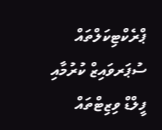ޕްރެކްޓިކަލްތައް ސުޕަރވައިޒް ކުރުމާއި ފީލްޑް ވިޒިޓްތައް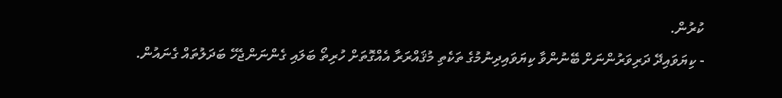ކުރުން.
- ކިޔަވައިދޭ ދަރިވަރުންނަށް ބޭނުންވާ ކިޔަވައިދިނުމުގެ ތަކެތި މުޤައްރަރާ އެއްގޮތަށް ހުރިތޯ ބަލައި ގެންނަންޖެހޭ ބަދަލުތައް ގެނައުން.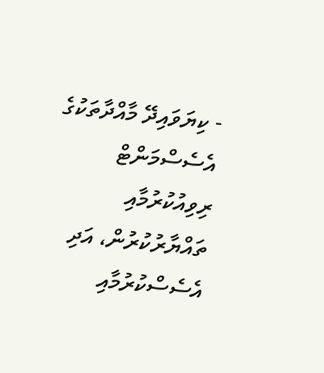- ކިޔަވައިދޭ މާއްދާތަކުގެ އެސެސްމަންޓް ރިވިއުކުރުމާއި ތައްޔާރުކުރުން، އަދި އެސެސްކުރުމާއި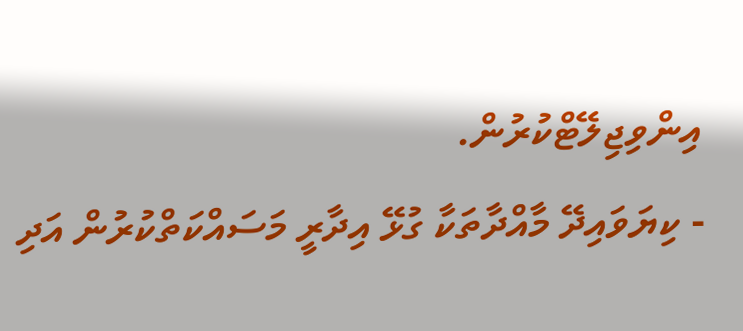އިންވިޖިލޭޓްކުރުން.
- ކިޔަވައިދޭ މާއްދާތަކާ ގުޅޭ އިދާރީ މަސައްކަތްކުރުން އަދި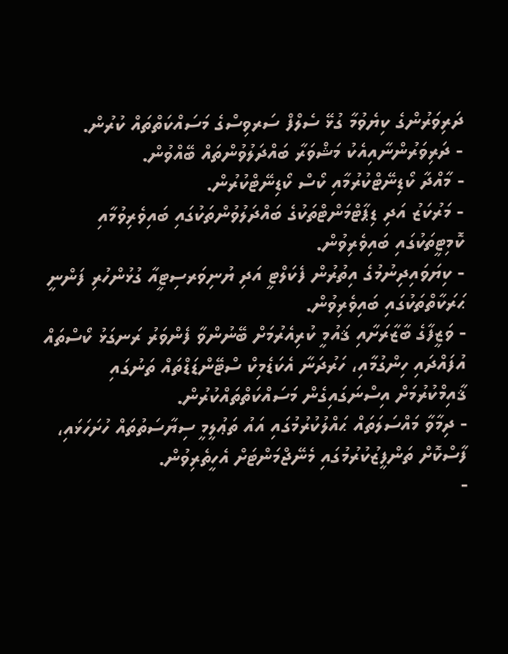ދަރިވަރުންގެ ކިޔެވުމާ ގުޅޭ ސެލްފް ސަރވިސްގެ މަސައްކަތްތައް ކުރުން.
- ދަރިވަރުންނާއިއެކު މަޝްވަރާ ބައްދަލުވުންތައް ބޭއްވުން.
- މާއްދާ ކޯޑިނޭޓްކުރުމާއި ކޯސް ކޯޑިނޭޓްކުރުން.
- މަރުކަޒު އަދި ޑިޕާޓްމަންޓްތަކުގެ ބައްދަލުވުންތަކުގައި ބައިވެރިވުމާއި ކޮމިޓީތަކުގައި ބައިވެރިވުން.
- ކިޔަވައިދިނުމުގެ އިތުރުން ފެކަލްޓީ އަދި ޔުނިވަރސިޓީއާ ގުޅުންހުރި ފަންނީ ޙަރަކާތްތަކުގައި ބައިވެރިވުން.
- ވަޒީފާގެ ބާޒާރަށާއި ޤައުމީ ކުރިއެރުމަށް ބޭނުންވާ ފެންވަރު ރަނގަޅު ކޯސްތައް އުފައްދައި ހިންގުމާއި، ހަރުދަނާ އެކަޑެމިކް ސްޓޭންޑަޑްތައް ތަނުގައި ޤާއިމްކުރުމަށް އިސްނަގައިގެން މަސައްކަތްތައްކުރުން.
- ދިމާވާ މައްސަލަތައް ޙައްލުކުރުމުގައި އައު ތަޢުލީމީ ސިޔާސަތުތައް ހުށަހަޅައި، ފާސްކޮށް ތަންފީޒުކުރުމުގައި މެނޭޖްމަންޓަށް އެހީތެރިވުން.
-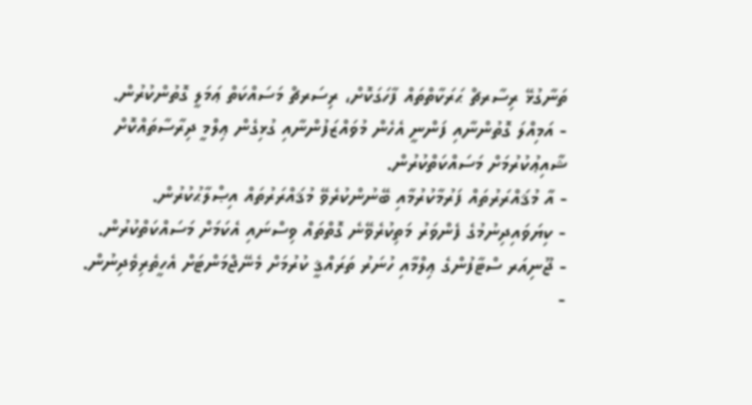ތަނާގުޅޭ ރިސާރޗް ޙަރަކާތްތައް ފާހަގަކޮށް، ރިސަރޗް މަސައްކަތް ޢަމަލީ ގޮތުންކުރުން.
- އަމިއްލަ ގޮތުންނާއި ފަންނީ އެހެން މުވައްޒަފުންނާއި ގުޅިގެން ޢިލްމީ ދިރާސާތައްކޮށް ޝާއިޢުކުރުމަށް މަސައްކަތްކުރުން.
- އާ މުޤައްރަރުތައް ފަރުމާކުރުމާއި ބޭނުންކުރެވޭ މުޤައްރަރުތައް އިޞްލާޙުކުރުން.
- ކިޔަވައިދިނުމުގެ ފެންވަރު މަތިކުރެވޭނެ ގޮތްތައް ވިސްނައި އެކަމަށް މަސައްކަތްކުރުން.
- ޖޫނިއަރ ސްޓާފުންގެ ޢިލްމާއި ހުނަރު ތަރައްޤީ ކުރުމަށް މެނޭޖްމަންޓަށް އެހީތެރިވެދިނުން.
-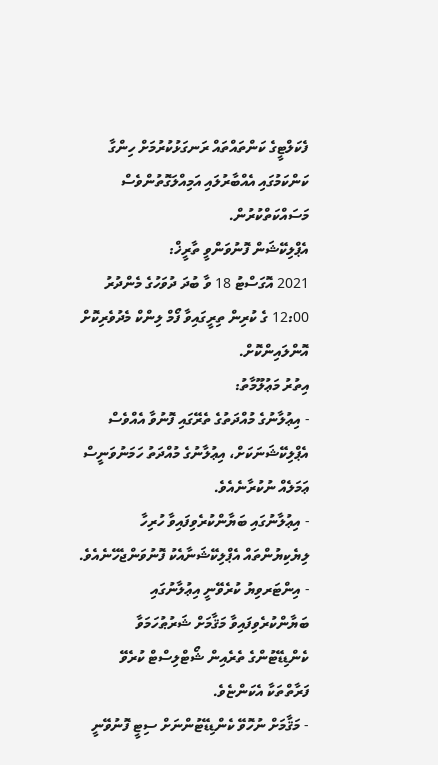ފެކަލްޓީގެ ކަންތައްތައް ރަނގަޅުކުރުމަށް ހިންގާ ކަންކަމުގައި އެއްބާރުލައި އަމިއްލަގޮތުންވެސް މަސައްކަތްކުރުން.
އެޕްލިކޭޝަން ފޮނުވަންވީ ތާރީޚް:
2021 އޮގަސްޓު 18 ވާ ބުދަ ދުވަހުގެ މެންދުރު 12:00 ގެ ކުރިން ތިރީގައިވާ ފޯމް ލިންކް މެދުވެރިކޮށް އޮންލައިންކޮށް.
އިތުރު މަޢުލޫމާތު:
- އިޢުލާނުގެ މުއްދަތުގެ ތެރޭގައި ފޮނުވާ އެއްވެސް އެޕްލިކޭޝަނަކަށް، އިޢުލާނުގެ މުއްދަތު ހަމަނުވަނީސް ޢަމަލެއް ނުކުރާނެއެވެ.
- އިޢުލާނުގައި ބަޔާންކުރެވިފައިވާ ހުރިހާ ލިޔެކިޔުންތައް އެޕްލިކޭޝަނާއެކު ފޮނުވަންޖެހޭނެއެވެ.
- އިންޓަރވިޔު ކުރެވޭނީ އިޢުލާނުގައި ބަޔާންކުރެވިފައިވާ މަޤާމަށް ޝަރުޠުހަމަވާ ކެންޑިޑޭޓުންގެ ތެރެއިން ޝޯޓްލިސްޓް ކުރެވޭ ފަރާތްތަކާ އެކަންޏެވެ.
- މަޤާމަށް ނުހޮވޭ ކެންޑިޑޭޓުންނަށް ސިޓީ ފޮނުވޭނީ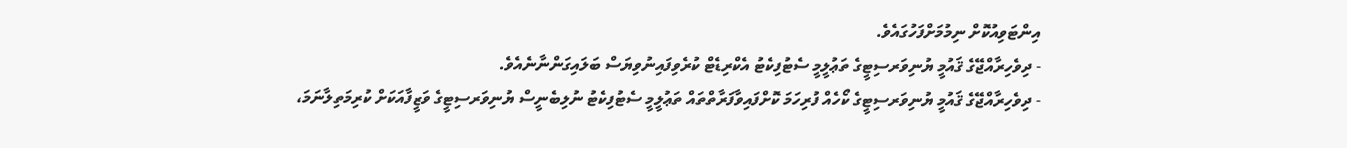އިންޓަވިއުކޮށް ނިމުމަށްފަހުގައެވެ.
- ދިވެހިރާއްޖޭގެ ޤައުމީ ޔުނިވަރސިޓީގެ ތަޢުލީމީ ސެޓުފިކެޓު އެކްރިޑެޓް ކުރެވިފައިނުވިޔަސް ބަލައިގަންނާނެއެވެ.
- ދިވެހިރާއްޖޭގެ ޤައުމީ ޔުނިވަރސިޓީގެ ކޯހެއް ފުރިހަމަ ކޮށްފައިވާފަރާތްތައް ތަޢުލީމީ ސެޓުފިކެޓު ނުލިބެނީސް ޔުނިވަރސިޓީގެ ވަޒީފާއަކަށް ކުރިމަތިލާނަމަ،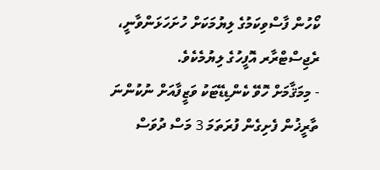ކޯހުން ފާސްވިކަމުގެ ލިޔުމަކަށް ހުށަހަޅަންވާނީ، ރެޖިސްޓްރާރ އޮފީހުގެ ލިޔުމެކެވެ.
- މިމަޤާމަށް ހޮވޭ ކެންޑިޑޭޓަކު ވަޒީފާއަށް ނުކުންނަ ތާރީޚުން ފެށިގެން ފުރަތަމަ 3 މަސް ދުވަސް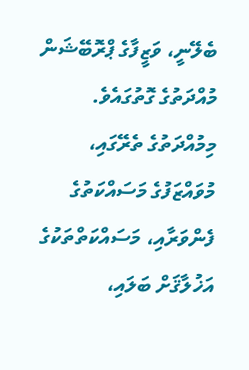ބެލޭނީ، ވަޒީފާގެ ޕްރޮބޭޝަން މުއްދަތުގެ ގޮތުގައެވެ. މިމުއްދަތުގެ ތެރޭގައި، މުވައްޒަފުގެ މަސައްކަތުގެ ފެންވަރާއި، މަސައްކަތްތަކުގެ އަޚުލާޤަށް ބަލައި،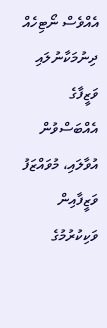އެއްވެސް ނޯޓިހެއް ދިނުމަކާނުލައި ވަޒީފާގެ އެއްބަސްވުން އުވާލައި، މުވައްޒަފު ވަޒީފާއިން ވަކިކުރުމުގެ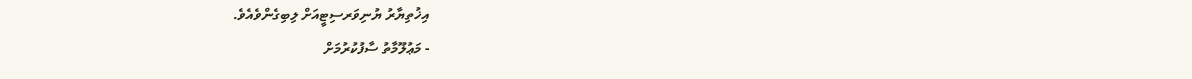އިޚުތިޔާރު ޔުނިވަރސިޓީއަށް ލިބިގެންވެއެވެ.
- މަޢުލޫމާތު ސާފުކުރުމަށް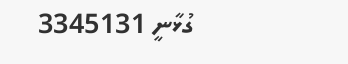ގުޅާނީ 3345131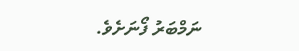ނަމްބަރު ފޯނަށެވެ.